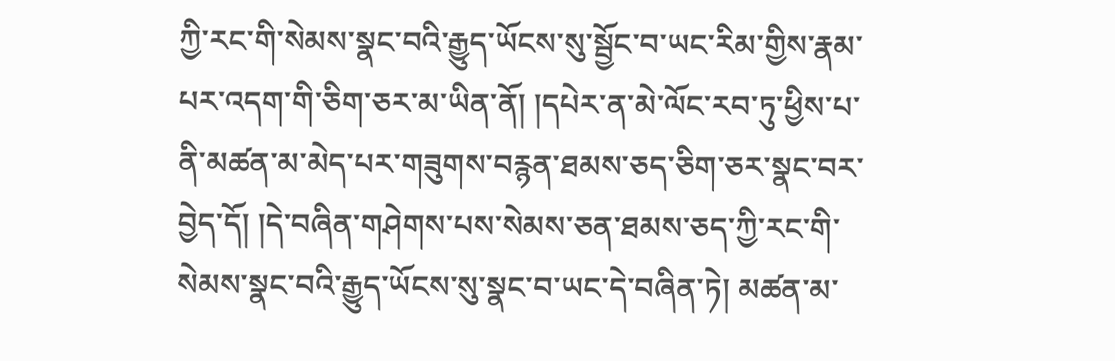ཀྱི་རང་གི་སེམས་སྣང་བའི་རྒྱུད་ཡོངས་སུ་སྦྱོང་བ་ཡང་རིམ་གྱིས་རྣམ་པར་འདག་གི་ཅིག་ཅར་མ་ཡིན་ནོ། །དཔེར་ན་མེ་ལོང་རབ་ཏུ་ཕྱིས་པ་ནི་མཚན་མ་མེད་པར་གཟུགས་བརྙན་ཐམས་ཅད་ཅིག་ཅར་སྣང་བར་བྱེད་དོ། །དེ་བཞིན་གཤེགས་པས་སེམས་ཅན་ཐམས་ཅད་ཀྱི་རང་གི་སེམས་སྣང་བའི་རྒྱུད་ཡོངས་སུ་སྣང་བ་ཡང་དེ་བཞིན་ཏེ། མཚན་མ་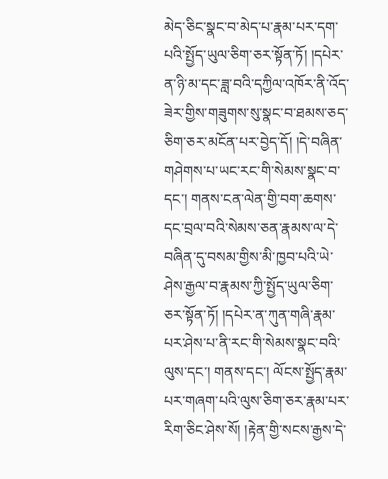མེད་ཅིང་སྣང་བ་མེད་པ་རྣམ་པར་དག་པའི་སྤྱོད་ཡུལ་ཅིག་ཅར་སྟོན་ཏོ། །དཔེར་ན་ཉི་མ་དང་ཟླ་བའི་དཀྱིལ་འཁོར་ནི་འོད་ཟེར་གྱིས་གཟུགས་སུ་སྣང་བ་ཐམས་ཅད་ཅིག་ཅར་མངོན་པར་བྱེད་དོ། །དེ་བཞིན་གཤེགས་པ་ཡང་རང་གི་སེམས་སྣང་བ་དང་། གནས་ངན་ལེན་གྱི་བག་ཆགས་དང་བྲལ་བའི་སེམས་ཅན་རྣམས་ལ་དེ་བཞིན་དུ་བསམ་གྱིས་མི་ཁྱབ་པའི་ཡེ་ཤེས་རྒྱལ་བ་རྣམས་ཀྱི་སྤྱོད་ཡུལ་ཅིག་ཅར་སྟོན་ཏོ། །དཔེར་ན་ཀུན་གཞི་རྣམ་པར་ཤེས་པ་ནི་རང་གི་སེམས་སྣང་བའི་ལུས་དང་། གནས་དང་། ལོངས་སྤྱོད་རྣམ་པར་གཞག་པའི་ལུས་ཅིག་ཅར་རྣམ་པར་རིག་ཅིང་ཤེས་སོ། །རྟེན་གྱི་སངས་རྒྱས་དེ་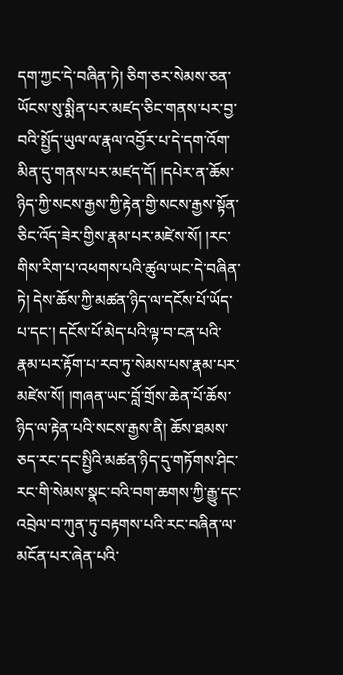དག་ཀྱང་དེ་བཞིན་ཏེ། ཅིག་ཅར་སེམས་ཅན་ཡོངས་སུ་སྨིན་པར་མཛད་ཅིང་གནས་པར་བྱ་བའི་སྤྱོད་ཡུལ་ལ་རྣལ་འབྱོར་པ་དེ་དག་འོག་མིན་དུ་གནས་པར་མཛད་དོ། །དཔེར་ན་ཆོས་ཉིད་ཀྱི་སངས་རྒྱས་ཀྱི་རྟེན་གྱི་སངས་རྒྱས་སྟོན་ཅིང་འོད་ཟེར་གྱིས་རྣམ་པར་མཛེས་སོ། །རང་གིས་རིག་པ་འཕགས་པའི་ཚུལ་ཡང་དེ་བཞིན་ཏེ། དེས་ཆོས་ཀྱི་མཚན་ཉིད་ལ་དངོས་པོ་ཡོད་པ་དང་། དངོས་པོ་མེད་པའི་ལྟ་བ་ངན་པའི་རྣམ་པར་རྟོག་པ་རབ་ཏུ་སེམས་པས་རྣམ་པར་མཛེས་སོ། །གཞན་ཡང་བློ་གྲོས་ཆེན་པོ་ཆོས་ཉིད་ལ་རྟེན་པའི་སངས་རྒྱས་ནི། ཆོས་ཐམས་ཅད་རང་དང་སྤྱིའི་མཚན་ཉིད་དུ་གཏོགས་ཤིང་རང་གི་སེམས་སྣང་བའི་བག་ཆགས་ཀྱི་རྒྱུ་དང་འབྲེལ་བ་ཀུན་ཏུ་བརྟགས་པའི་རང་བཞིན་ལ་མངོན་པར་ཞེན་པའི་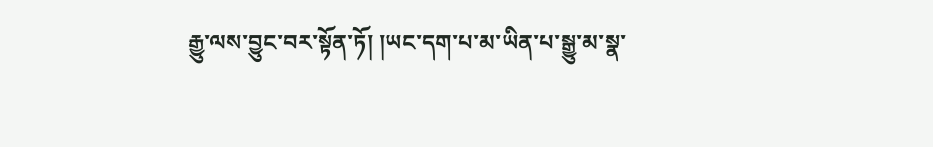རྒྱུ་ལས་བྱུང་བར་སྟོན་ཏོ། །ཡང་དག་པ་མ་ཡིན་པ་སྒྱུ་མ་སྣ་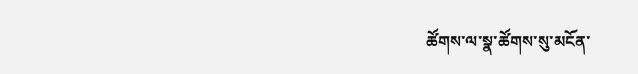ཚོགས་ལ་སྣ་ཚོགས་སུ་མངོན་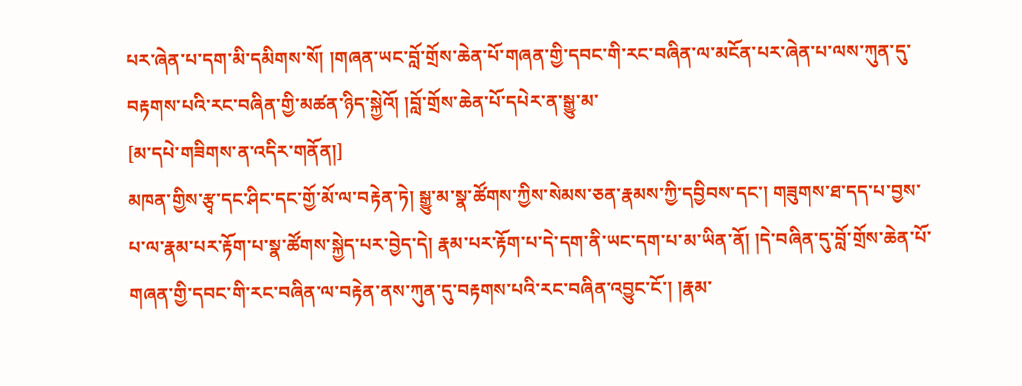པར་ཞེན་པ་དག་མི་དམིགས་སོ། །གཞན་ཡང་བློ་གྲོས་ཆེན་པོ་གཞན་གྱི་དབང་གི་རང་བཞིན་ལ་མངོན་པར་ཞེན་པ་ལས་ཀུན་དུ་བརྟགས་པའི་རང་བཞིན་གྱི་མཚན་ཉིད་སྐྱེའོ། །བློ་གྲོས་ཆེན་པོ་དཔེར་ན་སྒྱུ་མ་
[མ་དཔེ་གཟིགས་ན་འདིར་གནོན།]
མཁན་གྱིས་རྩྭ་དང་ཤིང་དང་གྱོ་མོ་ལ་བརྟེན་ཏེ། སྒྱུ་མ་སྣ་ཚོགས་ཀྱིས་སེམས་ཅན་རྣམས་ཀྱི་དབྱིབས་དང་། གཟུགས་ཐ་དད་པ་བྱས་པ་ལ་རྣམ་པར་རྟོག་པ་སྣ་ཚོགས་སྐྱེད་པར་བྱེད་དེ། རྣམ་པར་རྟོག་པ་དེ་དག་ནི་ཡང་དག་པ་མ་ཡིན་ནོ། །དེ་བཞིན་དུ་བློ་གྲོས་ཆེན་པོ་གཞན་གྱི་དབང་གི་རང་བཞིན་ལ་བརྟེན་ནས་ཀུན་དུ་བརྟགས་པའི་རང་བཞིན་འབྱུང་ངོ་། །རྣམ་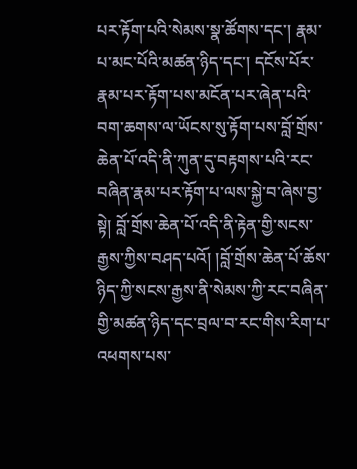པར་རྟོག་པའི་སེམས་སྣ་ཚོགས་དང་། རྣམ་པ་མང་པོའི་མཚན་ཉིད་དང་། དངོས་པོར་རྣམ་པར་རྟོག་པས་མངོན་པར་ཞེན་པའི་བག་ཆགས་ལ་ཡོངས་སུ་རྟོག་པས་བློ་གྲོས་ཆེན་པོ་འདི་ནི་ཀུན་དུ་བརྟགས་པའི་རང་བཞིན་རྣམ་པར་རྟོག་པ་ལས་སྐྱེ་བ་ཞེས་བྱ་སྟེ། བློ་གྲོས་ཆེན་པོ་འདི་ནི་རྟེན་གྱི་སངས་རྒྱས་ཀྱིས་བཤད་པའོ། །བློ་གྲོས་ཆེན་པོ་ཆོས་ཉིད་ཀྱི་སངས་རྒྱས་ནི་སེམས་ཀྱི་རང་བཞིན་གྱི་མཚན་ཉིད་དང་བྲལ་བ་རང་གིས་རིག་པ་འཕགས་པས་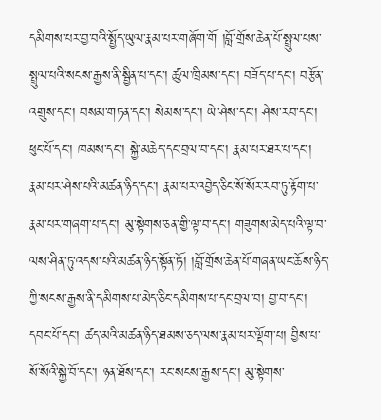དམིགས་པར་བྱ་བའི་སྤྱོད་ཡུལ་རྣམ་པར་གཞོག་གོ །བློ་གྲོས་ཆེན་པོ་སྤྲུལ་པས་སྤྲུལ་པའི་སངས་རྒྱས་ནི་སྦྱིན་པ་དང་། ཚུལ་ཁྲིམས་དང་། བཟོད་པ་དང་། བརྩོན་འགྲུས་དང་། བསམ་གཏན་དང་། སེམས་དང་། ཡེ་ཤེས་དང་། ཤེས་རབ་དང་། ཕུང་པོ་དང་། ཁམས་དང་། སྐྱེ་མཆེད་དང་བྲལ་བ་དང་། རྣམ་པར་ཐར་པ་དང་། རྣམ་པར་ཤེས་པའི་མཚན་ཉིད་དང་། རྣམ་པར་འབྱེད་ཅིང་སོ་སོར་རབ་ཏུ་རྟོག་པ་རྣམ་པར་གཞག་པ་དང་། མུ་སྟེགས་ཅན་གྱི་ལྟ་བ་དང་། གཟུགས་མེད་པའི་ལྟ་བ་ལས་ཤིན་ཏུ་འདས་པའི་མཚན་ཉིད་སྟོན་ཏོ། །བློ་གྲོས་ཆེན་པོ་གཞན་ཡང་ཆོས་ཉིད་ཀྱི་སངས་རྒྱས་ནི་དམིགས་པ་མེད་ཅིང་དམིགས་པ་དང་བྲལ་བ། བྱ་བ་དང་། དབང་པོ་དང་། ཚད་མའི་མཚན་ཉིད་ཐམས་ཅད་ལས་རྣམ་པར་ལྡོག་པ། བྱིས་པ་སོ་སོའི་སྐྱེ་བོ་དང་། ཉན་ཐོས་དང་། རང་སངས་རྒྱས་དང་། མུ་སྟེགས་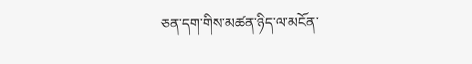ཅན་དག་གིས་མཚན་ཉིད་ལ་མངོན་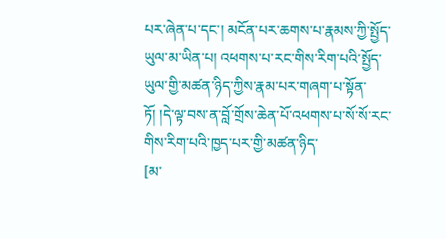པར་ཞེན་པ་དང་། མངོན་པར་ཆགས་པ་རྣམས་ཀྱི་སྤྱོད་ཡུལ་མ་ཡིན་པ། འཕགས་པ་རང་གིས་རིག་པའི་སྤྱོད་ཡུལ་གྱི་མཚན་ཉིད་ཀྱིས་རྣམ་པར་གཞག་པ་སྟོན་ཏོ། །དེ་ལྟ་བས་ན་བློ་གྲོས་ཆེན་པོ་འཕགས་པ་སོ་སོ་རང་གིས་རིག་པའི་ཁྱད་པར་གྱི་མཚན་ཉིད་
[མ་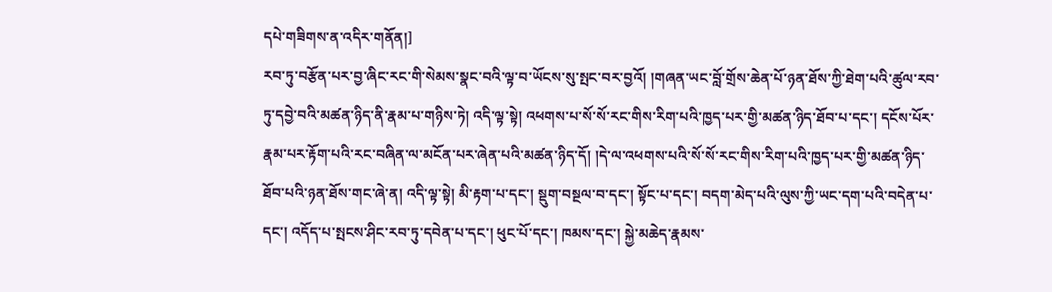དཔེ་གཟིགས་ན་འདིར་གནོན།]
རབ་ཏུ་བརྩོན་པར་བྱ་ཞིང་རང་གི་སེམས་སྣང་བའི་ལྟ་བ་ཡོངས་སུ་སྤང་བར་བྱའོ། །གཞན་ཡང་བློ་གྲོས་ཆེན་པོ་ཉན་ཐོས་ཀྱི་ཐེག་པའི་ཚུལ་རབ་ཏུ་དབྱེ་བའི་མཚན་ཉིད་ནི་རྣམ་པ་གཉིས་ཏེ། འདི་ལྟ་སྟེ། འཕགས་པ་སོ་སོ་རང་གིས་རིག་པའི་ཁྱད་པར་གྱི་མཚན་ཉིད་ཐོབ་པ་དང་། དངོས་པོར་རྣམ་པར་རྟོག་པའི་རང་བཞིན་ལ་མངོན་པར་ཞེན་པའི་མཚན་ཉིད་དོ། །དེ་ལ་འཕགས་པའི་སོ་སོ་རང་གིས་རིག་པའི་ཁྱད་པར་གྱི་མཚན་ཉིད་ཐོབ་པའི་ཉན་ཐོས་གང་ཞེ་ན། འདི་ལྟ་སྟེ། མི་རྟག་པ་དང་། སྡུག་བསྔལ་བ་དང་། སྟོང་པ་དང་། བདག་མེད་པའི་ལུས་ཀྱི་ཡང་དག་པའི་བདེན་པ་དང་། འདོད་པ་སྤངས་ཤིང་རབ་ཏུ་དབེན་པ་དང་། ཕུང་པོ་དང་། ཁམས་དང་། སྐྱེ་མཆེད་རྣམས་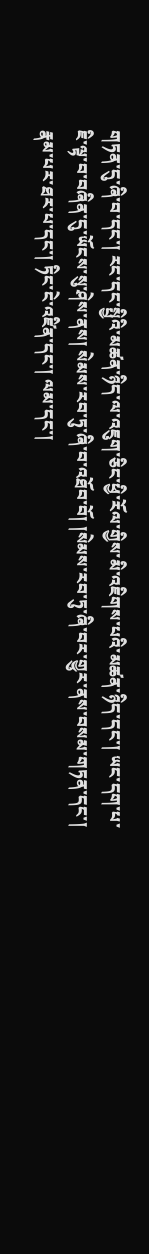གཏན་དུ་ཞི་བ་དང་། རང་དང་སྤྱིའི་མཚན་ཉིད་ལ་འཇུག་ཅིང་ཕྱི་རོལ་གྱིས་མི་འཇིགས་པའི་མཚན་ཉིད་དང་། ཡང་དག་པ་ཇི་ལྟ་བ་བཞིན་དུ་ཡོངས་སུ་ཤེས་ནས། སེམས་རབ་ཏུ་ཞི་བ་འཐོབ་བོ། །སེམས་རབ་ཏུ་ཞི་བར་གྱུར་ནས་བསམ་གཏན་དང་། རྣམ་པར་ཐར་པ་དང་། ཏིང་ངེ་འཛིན་དང་། ལམ་དང་།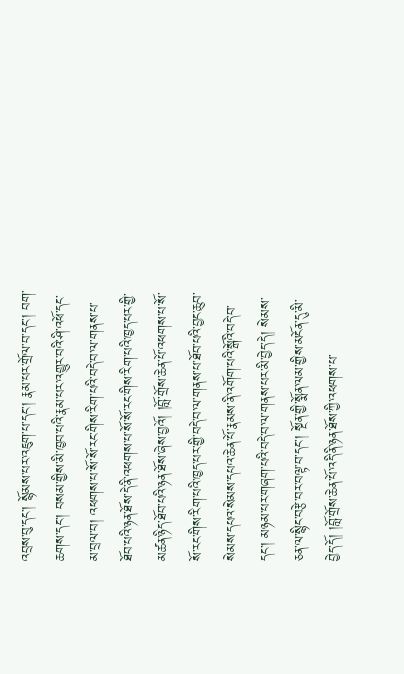འབྲས་བུ་དང་། སྙོམས་པར་འཇུག་པ་དང་། རྣམ་པར་གྲོལ་བ་དང་། བག་ཆགས་དང་། བསམ་གྱིས་མི་ཁྱབ་པའི་རྣམ་པར་འགྱུར་བའི་ཤི་འཕོ་དང་མ་བྲལ་བ། འཕགས་པ་སོ་སོ་རང་གིས་རིག་པའི་བདེ་བ་ལ་གནས་པ་ཐོབ་པའི་ཉན་ཐོས་དེ་ནི་འཕགས་པ་སོ་སོ་རང་གིས་རིག་པའི་ཁྱད་པར་གྱི་མཚན་ཉིད་ཐོབ་པའི་ཉན་ཐོས་ཞེས་བྱའོ། །བློ་གྲོས་ཆེན་པོ་འཕགས་པ་སོ་སོ་རང་གིས་རིག་པའི་ཁྱད་པར་གྱི་བདེ་བ་ལ་གནས་པ་ཐོབ་པའི་བྱང་ཆུབ་སེམས་དཔའ་སེམས་དཔའ་ཆེན་པོ་རྣམས་ནི་འགོག་པའི་སྒོའི་བདེ་བ་དང་། མཉམ་པར་གཞག་པའི་བདེ་བ་ལ་གནས་པར་མི་བྱེད་དེ། སེམས་ཅན་ལ་སྙིང་བརྩེ་བར་བལྟ་བ་དང་། སྔོན་གྱི་སྨོན་ལམ་གྱིས་མངོན་དུ་མི་བྱེད་དོ། །བློ་གྲོས་ཆེན་པོ་འདི་ནི་ཉན་ཐོས་ཀྱི་འཕགས་པ་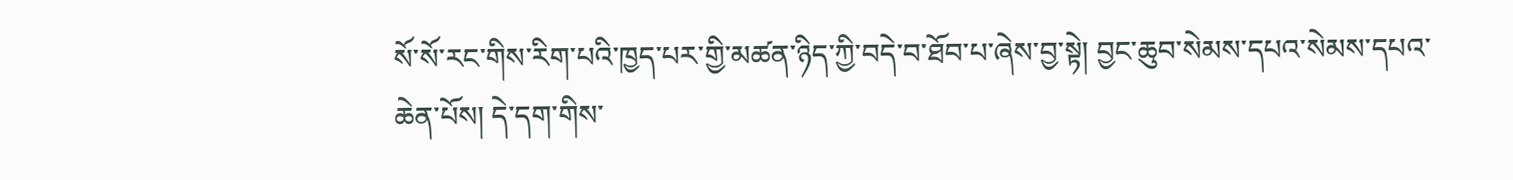སོ་སོ་རང་གིས་རིག་པའི་ཁྱད་པར་གྱི་མཚན་ཉིད་ཀྱི་བདེ་བ་ཐོབ་པ་ཞེས་བྱ་སྟེ། བྱང་ཆུབ་སེམས་དཔའ་སེམས་དཔའ་ཆེན་པོས། དེ་དག་གིས་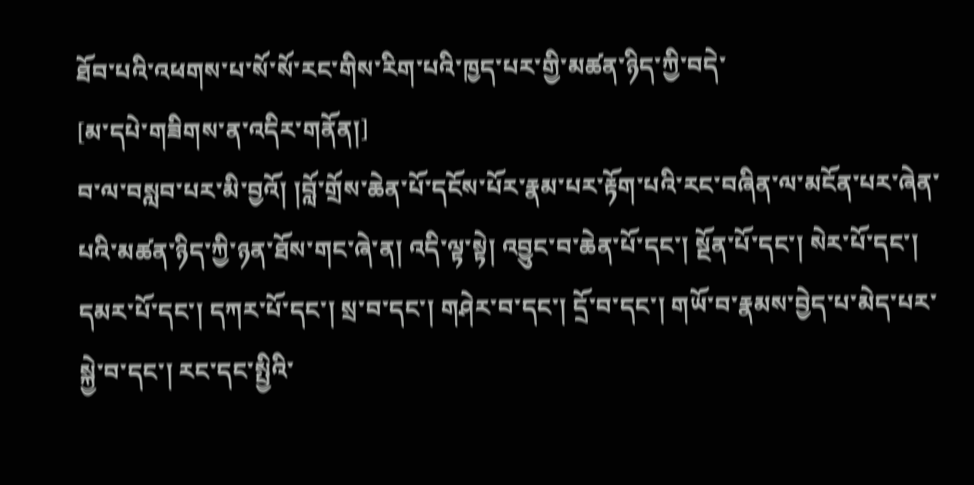ཐོབ་པའི་འཕགས་པ་སོ་སོ་རང་གིས་རིག་པའི་ཁྱད་པར་གྱི་མཚན་ཉིད་ཀྱི་བདེ་
[མ་དཔེ་གཟིགས་ན་འདིར་གནོན།]
བ་ལ་བསླབ་པར་མི་བྱའོ། །བློ་གྲོས་ཆེན་པོ་དངོས་པོར་རྣམ་པར་རྟོག་པའི་རང་བཞིན་ལ་མངོན་པར་ཞེན་པའི་མཚན་ཉིད་ཀྱི་ཉན་ཐོས་གང་ཞེ་ན། འདི་ལྟ་སྟེ། འབྱུང་བ་ཆེན་པོ་དང་། སྔོན་པོ་དང་། སེར་པོ་དང་། དམར་པོ་དང་། དཀར་པོ་དང་། སྲ་བ་དང་། གཤེར་བ་དང་། དྲོ་བ་དང་། གཡོ་བ་རྣམས་བྱེད་པ་མེད་པར་སྐྱེ་བ་དང་། རང་དང་སྤྱིའི་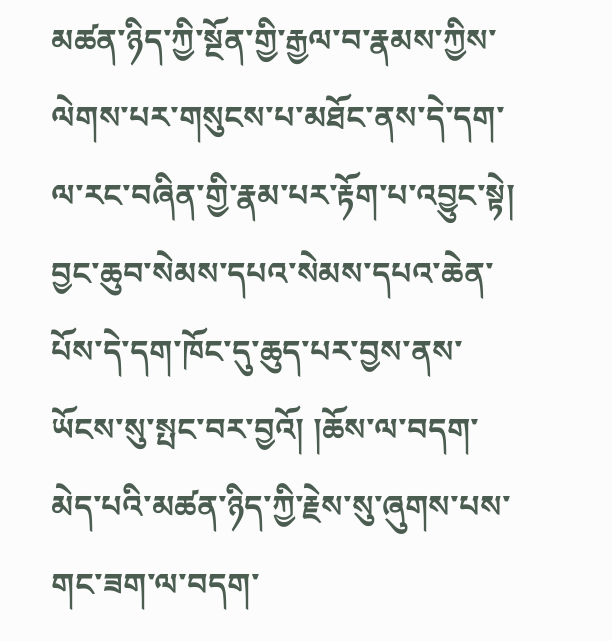མཚན་ཉིད་ཀྱི་སྔོན་གྱི་རྒྱལ་བ་རྣམས་ཀྱིས་ལེགས་པར་གསུངས་པ་མཐོང་ནས་དེ་དག་ལ་རང་བཞིན་གྱི་རྣམ་པར་རྟོག་པ་འབྱུང་སྟེ། བྱང་ཆུབ་སེམས་དཔའ་སེམས་དཔའ་ཆེན་པོས་དེ་དག་ཁོང་དུ་ཆུད་པར་བྱས་ནས་ཡོངས་སུ་སྤང་བར་བྱའོ། །ཆོས་ལ་བདག་མེད་པའི་མཚན་ཉིད་ཀྱི་རྗེས་སུ་ཞུགས་པས་གང་ཟག་ལ་བདག་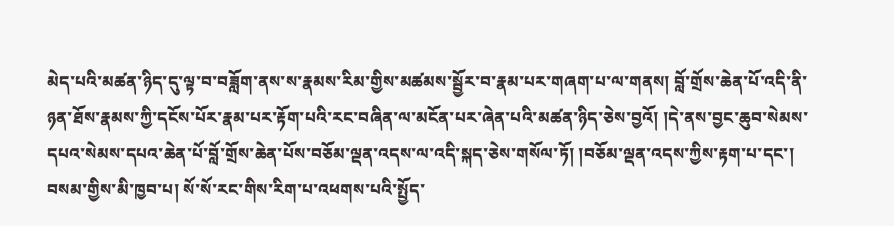མེད་པའི་མཚན་ཉིད་དུ་ལྟ་བ་བཟློག་ནས་ས་རྣམས་རིམ་གྱིས་མཚམས་སྦྱོར་བ་རྣམ་པར་གཞག་པ་ལ་གནས། བློ་གྲོས་ཆེན་པོ་འདི་ནི་ཉན་ཐོས་རྣམས་ཀྱི་དངོས་པོར་རྣམ་པར་རྟོག་པའི་རང་བཞིན་ལ་མངོན་པར་ཞེན་པའི་མཚན་ཉིད་ཅེས་བྱའོ། །དེ་ནས་བྱང་ཆུབ་སེམས་དཔའ་སེམས་དཔའ་ཆེན་པོ་བློ་གྲོས་ཆེན་པོས་བཅོམ་ལྡན་འདས་ལ་འདི་སྐད་ཅེས་གསོལ་ཏོ། །བཅོམ་ལྡན་འདས་ཀྱིས་རྟག་པ་དང་། བསམ་གྱིས་མི་ཁྱབ་པ། སོ་སོ་རང་གིས་རིག་པ་འཕགས་པའི་སྤྱོད་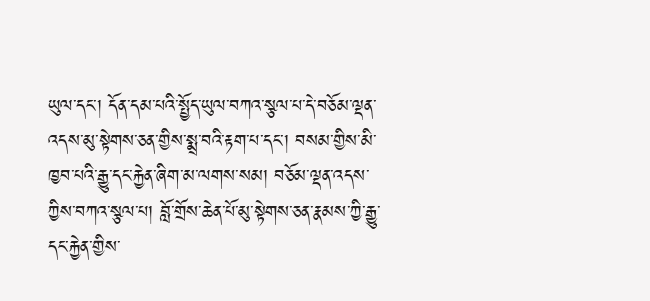ཡུལ་དང་། དོན་དམ་པའི་སྤྱོད་ཡུལ་བཀའ་སྩལ་པ་དེ་བཅོམ་ལྡན་འདས་མུ་སྟེགས་ཅན་གྱིས་སྨྲ་བའི་རྟག་པ་དང་། བསམ་གྱིས་མི་ཁྱབ་པའི་རྒྱུ་དང་རྐྱེན་ཞིག་མ་ལགས་སམ། བཅོམ་ལྡན་འདས་ཀྱིས་བཀའ་སྩལ་པ། བློ་གྲོས་ཆེན་པོ་མུ་སྟེགས་ཅན་རྣམས་ཀྱི་རྒྱུ་དང་རྐྱེན་གྱིས་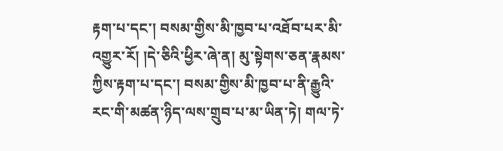རྟག་པ་དང་། བསམ་གྱིས་མི་ཁྱབ་པ་འཐོབ་པར་མི་འགྱུར་རོ། །དེ་ཅིའི་ཕྱིར་ཞེ་ན། མུ་སྟེགས་ཅན་རྣམས་ཀྱིས་རྟག་པ་དང་། བསམ་གྱིས་མི་ཁྱབ་པ་ནི་རྒྱུའི་རང་གི་མཚན་ཉིད་ལས་གྲུབ་པ་མ་ཡིན་ཏེ། གལ་ཏེ་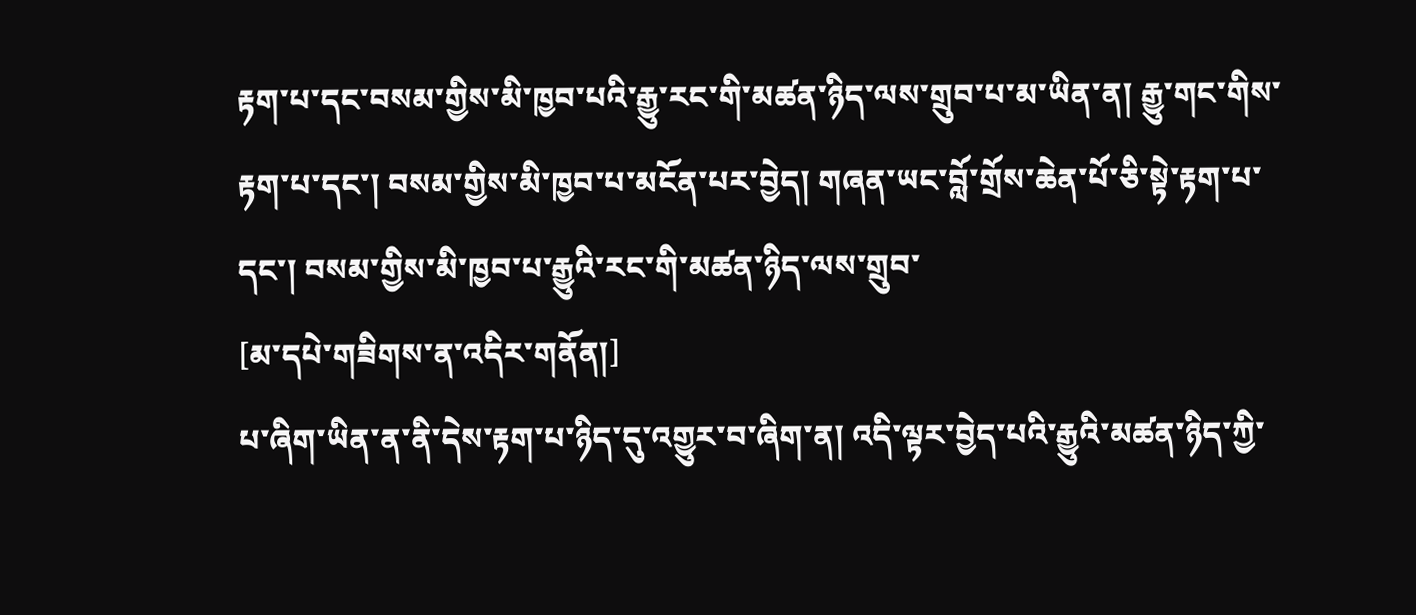རྟག་པ་དང་བསམ་གྱིས་མི་ཁྱབ་པའི་རྒྱུ་རང་གི་མཚན་ཉིད་ལས་གྲུབ་པ་མ་ཡིན་ན། རྒྱུ་གང་གིས་རྟག་པ་དང་། བསམ་གྱིས་མི་ཁྱབ་པ་མངོན་པར་བྱེད། གཞན་ཡང་བློ་གྲོས་ཆེན་པོ་ཅི་སྟེ་རྟག་པ་དང་། བསམ་གྱིས་མི་ཁྱབ་པ་རྒྱུའི་རང་གི་མཚན་ཉིད་ལས་གྲུབ་
[མ་དཔེ་གཟིགས་ན་འདིར་གནོན།]
པ་ཞིག་ཡིན་ན་ནི་དེས་རྟག་པ་ཉིད་དུ་འགྱུར་བ་ཞིག་ན། འདི་ལྟར་བྱེད་པའི་རྒྱུའི་མཚན་ཉིད་ཀྱི་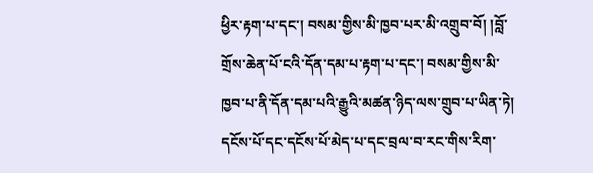ཕྱིར་རྟག་པ་དང་། བསམ་གྱིས་མི་ཁྱབ་པར་མི་འགྲུབ་བོ། །བློ་གྲོས་ཆེན་པོ་ངའི་དོན་དམ་པ་རྟག་པ་དང་། བསམ་གྱིས་མི་ཁྱབ་པ་ནི་དོན་དམ་པའི་རྒྱུའི་མཚན་ཉིད་ལས་གྲུབ་པ་ཡིན་ཏེ། དངོས་པོ་དང་དངོས་པོ་མེད་པ་དང་བྲལ་བ་རང་གིས་རིག་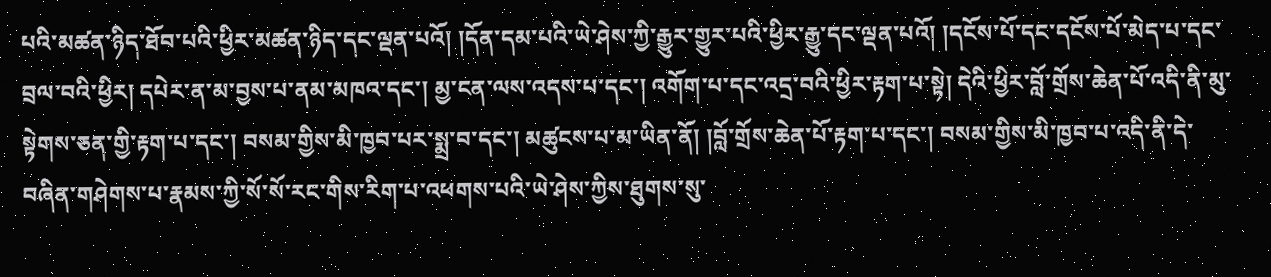པའི་མཚན་ཉིད་ཐོབ་པའི་ཕྱིར་མཚན་ཉིད་དང་ལྡན་པའོ། །དོན་དམ་པའི་ཡེ་ཤེས་ཀྱི་རྒྱུར་གྱུར་པའི་ཕྱིར་རྒྱུ་དང་ལྡན་པའོ། །དངོས་པོ་དང་དངོས་པོ་མེད་པ་དང་བྲལ་བའི་ཕྱིར། དཔེར་ན་མ་བྱས་པ་ནམ་མཁའ་དང་། མྱ་ངན་ལས་འདས་པ་དང་། འགོག་པ་དང་འདྲ་བའི་ཕྱིར་རྟག་པ་སྟེ། དེའི་ཕྱིར་བློ་གྲོས་ཆེན་པོ་འདི་ནི་མུ་སྟེགས་ཅན་གྱི་རྟག་པ་དང་། བསམ་གྱིས་མི་ཁྱབ་པར་སྨྲ་བ་དང་། མཚུངས་པ་མ་ཡིན་ནོ། །བློ་གྲོས་ཆེན་པོ་རྟག་པ་དང་། བསམ་གྱིས་མི་ཁྱབ་པ་འདི་ནི་དེ་བཞིན་གཤེགས་པ་རྣམས་ཀྱི་སོ་སོ་རང་གིས་རིག་པ་འཕགས་པའི་ཡེ་ཤེས་ཀྱིས་ཐུགས་སུ་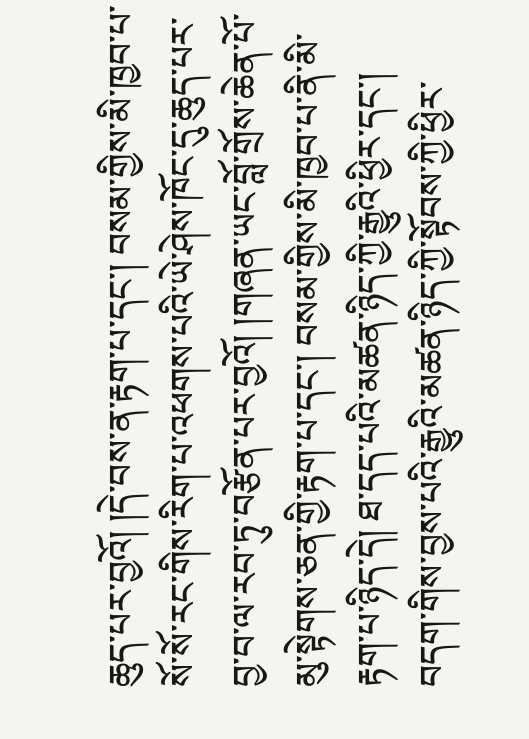ཆུད་པར་བྱའོ། །དེ་བས་ན་རྟག་པ་དང་། བསམ་གྱིས་མི་ཁྱབ་པ་སོ་སོ་རང་གིས་རིག་པ་འཕགས་པའི་ཡེ་ཤེས་ཁོང་དུ་ཆུད་པར་བྱ་བ་ལ་རབ་ཏུ་བརྩོན་པར་བྱའོ། །གཞན་ཡང་བློ་གྲོས་ཆེན་པོ་མུ་སྟེགས་ཅན་གྱི་རྟག་པ་དང་། བསམ་གྱིས་མི་ཁྱབ་པ་ནི་མི་རྟག་པ་ཉིད་དེ། ཐ་དད་པའི་མཚན་ཉིད་ཀྱི་རྒྱུའི་ཕྱིར་དང་། བདག་གིས་བྱས་པའི་རྒྱུའི་མཚན་ཉིད་ཀྱི་སྟོབས་ཀྱི་ཕྱིར་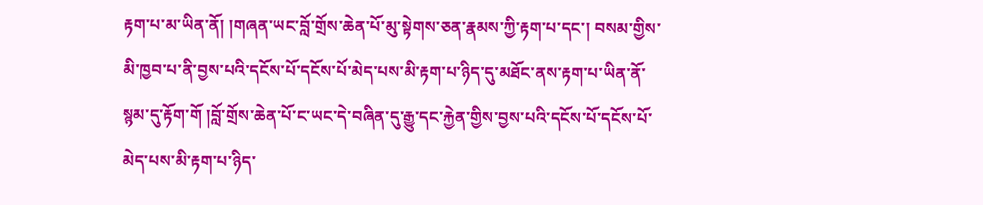རྟག་པ་མ་ཡིན་ནོ། །གཞན་ཡང་བློ་གྲོས་ཆེན་པོ་མུ་སྟེགས་ཅན་རྣམས་ཀྱི་རྟག་པ་དང་། བསམ་གྱིས་མི་ཁྱབ་པ་ནི་བྱས་པའི་དངོས་པོ་དངོས་པོ་མེད་པས་མི་རྟག་པ་ཉིད་དུ་མཐོང་ནས་རྟག་པ་ཡིན་ནོ་སྙམ་དུ་རྟོག་གོ །བློ་གྲོས་ཆེན་པོ་ང་ཡང་དེ་བཞིན་དུ་རྒྱུ་དང་རྐྱེན་གྱིས་བྱས་པའི་དངོས་པོ་དངོས་པོ་མེད་པས་མི་རྟག་པ་ཉིད་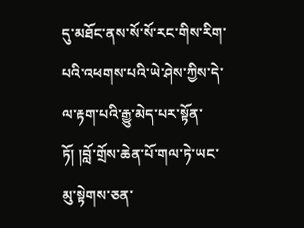དུ་མཐོང་ནས་སོ་སོ་རང་གིས་རིག་པའི་འཕགས་པའི་ཡེ་ཤེས་ཀྱིས་དེ་ལ་རྟག་པའི་རྒྱུ་མེད་པར་སྟོན་ཏོ། །བློ་གྲོས་ཆེན་པོ་གལ་ཏེ་ཡང་མུ་སྟེགས་ཅན་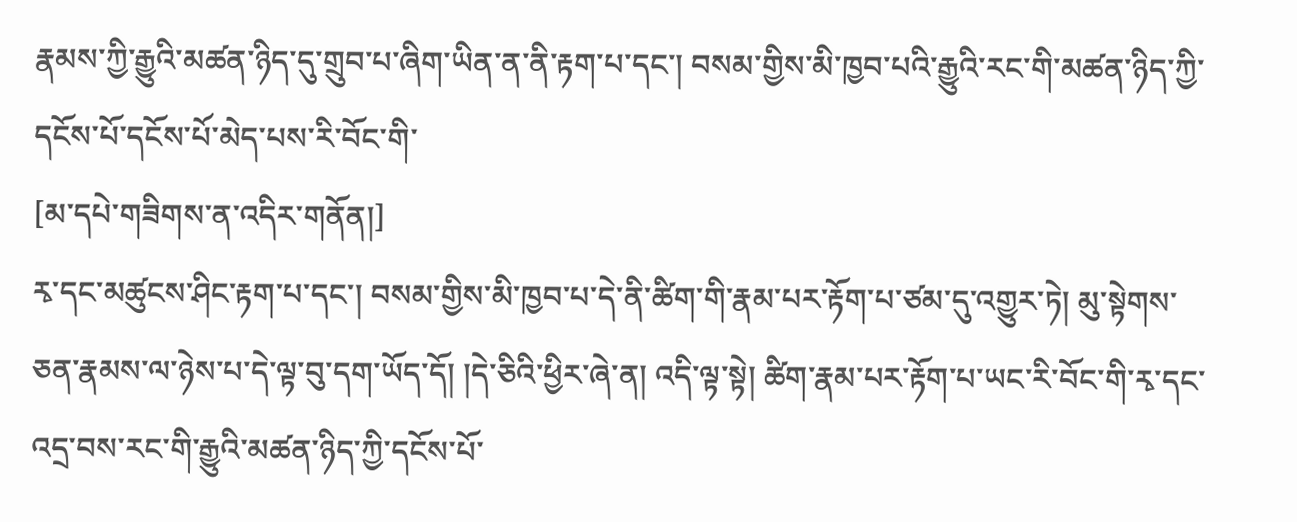རྣམས་ཀྱི་རྒྱུའི་མཚན་ཉིད་དུ་གྲུབ་པ་ཞིག་ཡིན་ན་ནི་རྟག་པ་དང་། བསམ་གྱིས་མི་ཁྱབ་པའི་རྒྱུའི་རང་གི་མཚན་ཉིད་ཀྱི་དངོས་པོ་དངོས་པོ་མེད་པས་རི་བོང་གི་
[མ་དཔེ་གཟིགས་ན་འདིར་གནོན།]
རྭ་དང་མཚུངས་ཤིང་རྟག་པ་དང་། བསམ་གྱིས་མི་ཁྱབ་པ་དེ་ནི་ཚིག་གི་རྣམ་པར་རྟོག་པ་ཙམ་དུ་འགྱུར་ཏེ། མུ་སྟེགས་ཅན་རྣམས་ལ་ཉེས་པ་དེ་ལྟ་བུ་དག་ཡོད་དོ། །དེ་ཅིའི་ཕྱིར་ཞེ་ན། འདི་ལྟ་སྟེ། ཚིག་རྣམ་པར་རྟོག་པ་ཡང་རི་བོང་གི་རྭ་དང་འདྲ་བས་རང་གི་རྒྱུའི་མཚན་ཉིད་ཀྱི་དངོས་པོ་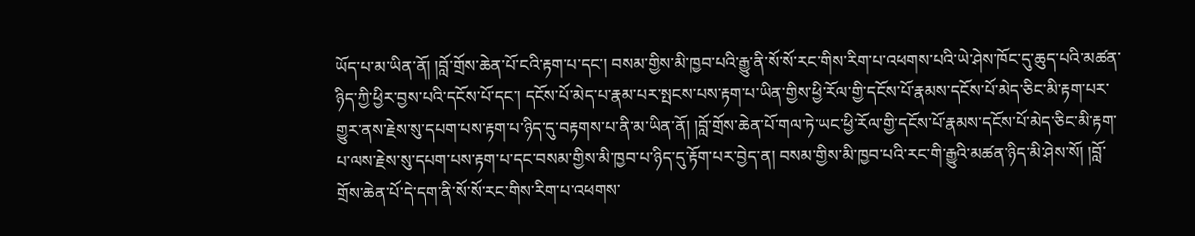ཡོད་པ་མ་ཡིན་ནོ། །བློ་གྲོས་ཆེན་པོ་ངའི་རྟག་པ་དང་། བསམ་གྱིས་མི་ཁྱབ་པའི་རྒྱུ་ནི་སོ་སོ་རང་གིས་རིག་པ་འཕགས་པའི་ཡེ་ཤེས་ཁོང་དུ་ཆུད་པའི་མཚན་ཉིད་ཀྱི་ཕྱིར་བྱས་པའི་དངོས་པོ་དང་། དངོས་པོ་མེད་པ་རྣམ་པར་སྤངས་པས་རྟག་པ་ཡིན་གྱིས་ཕྱི་རོལ་གྱི་དངོས་པོ་རྣམས་དངོས་པོ་མེད་ཅིང་མི་རྟག་པར་གྱུར་ནས་རྗེས་སུ་དཔག་པས་རྟག་པ་ཉིད་དུ་བརྟགས་པ་ནི་མ་ཡིན་ནོ། །བློ་གྲོས་ཆེན་པོ་གལ་ཏེ་ཡང་ཕྱི་རོལ་གྱི་དངོས་པོ་རྣམས་དངོས་པོ་མེད་ཅིང་མི་རྟག་པ་ལས་རྗེས་སུ་དཔག་པས་རྟག་པ་དང་བསམ་གྱིས་མི་ཁྱབ་པ་ཉིད་དུ་རྟོག་པར་བྱེད་ན། བསམ་གྱིས་མི་ཁྱབ་པའི་རང་གི་རྒྱུའི་མཚན་ཉིད་མི་ཤེས་སོ། །བློ་གྲོས་ཆེན་པོ་དེ་དག་ནི་སོ་སོ་རང་གིས་རིག་པ་འཕགས་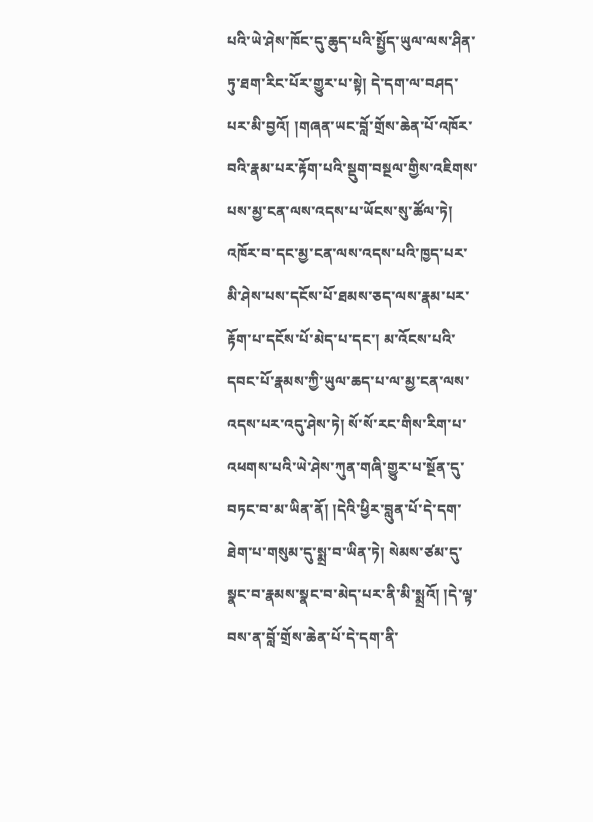པའི་ཡེ་ཤེས་ཁོང་དུ་ཆུད་པའི་སྤྱོད་ཡུལ་ལས་ཤིན་ཏུ་ཐག་རིང་པོར་གྱུར་པ་སྟེ། དེ་དག་ལ་བཤད་པར་མི་བྱའོ། །གཞན་ཡང་བློ་གྲོས་ཆེན་པོ་འཁོར་བའི་རྣམ་པར་རྟོག་པའི་སྡུག་བསྔལ་གྱིས་འཇིགས་པས་མྱ་ངན་ལས་འདས་པ་ཡོངས་སུ་ཚོལ་ཏེ། འཁོར་བ་དང་མྱ་ངན་ལས་འདས་པའི་ཁྱད་པར་མི་ཤེས་པས་དངོས་པོ་ཐམས་ཅད་ལས་རྣམ་པར་རྟོག་པ་དངོས་པོ་མེད་པ་དང་། མ་འོངས་པའི་དབང་པོ་རྣམས་ཀྱི་ཡུལ་ཆད་པ་ལ་མྱ་ངན་ལས་འདས་པར་འདུ་ཤེས་ཏེ། སོ་སོ་རང་གིས་རིག་པ་འཕགས་པའི་ཡེ་ཤེས་ཀུན་གཞི་གྱུར་པ་སྔོན་དུ་བཏང་བ་མ་ཡིན་ནོ། །དེའི་ཕྱིར་བླུན་པོ་དེ་དག་ཐེག་པ་གསུམ་དུ་སྨྲ་བ་ཡིན་ཏེ། སེམས་ཙམ་དུ་སྣང་བ་རྣམས་སྣང་བ་མེད་པར་ནི་མི་སྨྲའོ། །དེ་ལྟ་བས་ན་བློ་གྲོས་ཆེན་པོ་དེ་དག་ནི་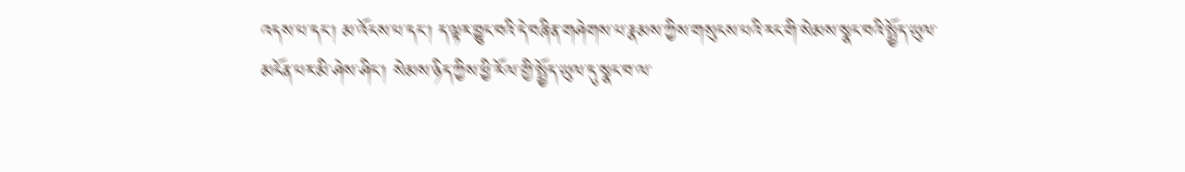འདས་པ་དང་། མ་འོངས་པ་དང་། ད་ལྟར་བྱུང་བའི་དེ་བཞིན་གཤེགས་པ་རྣམས་ཀྱིས་གསུངས་པའི་རང་གི་སེམས་སྣང་བའི་སྤྱོད་ཡུལ་མངོན་པར་མི་ཤེས་ཤིང་། སེམས་ཉིད་ཀྱིས་ཕྱི་རོལ་གྱི་སྤྱོད་ཡུལ་དུ་སྣང་བ་ལ་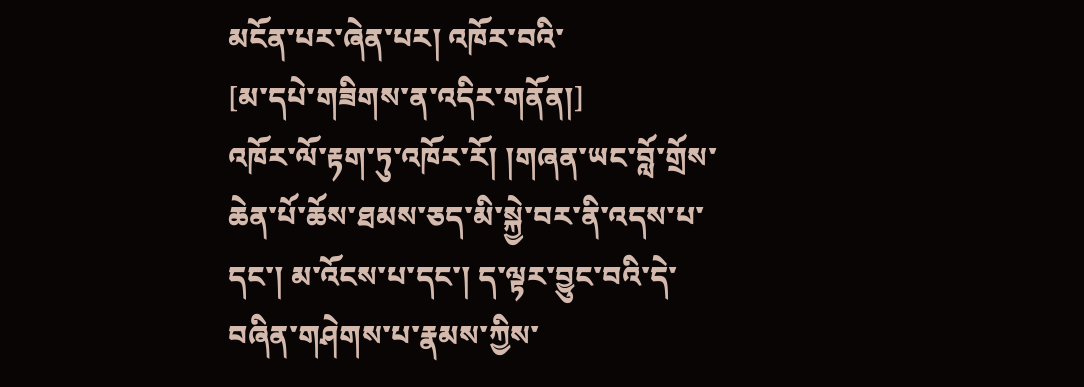མངོན་པར་ཞེན་པར། འཁོར་བའི་
[མ་དཔེ་གཟིགས་ན་འདིར་གནོན།]
འཁོར་ལོ་རྟག་ཏུ་འཁོར་རོ། །གཞན་ཡང་བློ་གྲོས་ཆེན་པོ་ཆོས་ཐམས་ཅད་མི་སྐྱེ་བར་ནི་འདས་པ་དང་། མ་འོངས་པ་དང་། ད་ལྟར་བྱུང་བའི་དེ་བཞིན་གཤེགས་པ་རྣམས་ཀྱིས་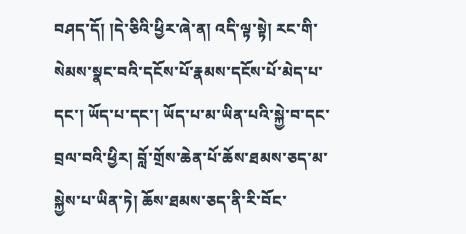བཤད་དོ། །དེ་ཅིའི་ཕྱིར་ཞེ་ན། འདི་ལྟ་སྟེ། རང་གི་སེམས་སྣང་བའི་དངོས་པོ་རྣམས་དངོས་པོ་མེད་པ་དང་། ཡོད་པ་དང་། ཡོད་པ་མ་ཡིན་པའི་སྐྱེ་བ་དང་བྲལ་བའི་ཕྱིར། བློ་གྲོས་ཆེན་པོ་ཆོས་ཐམས་ཅད་མ་སྐྱེས་པ་ཡིན་ཏེ། ཆོས་ཐམས་ཅད་ནི་རི་བོང་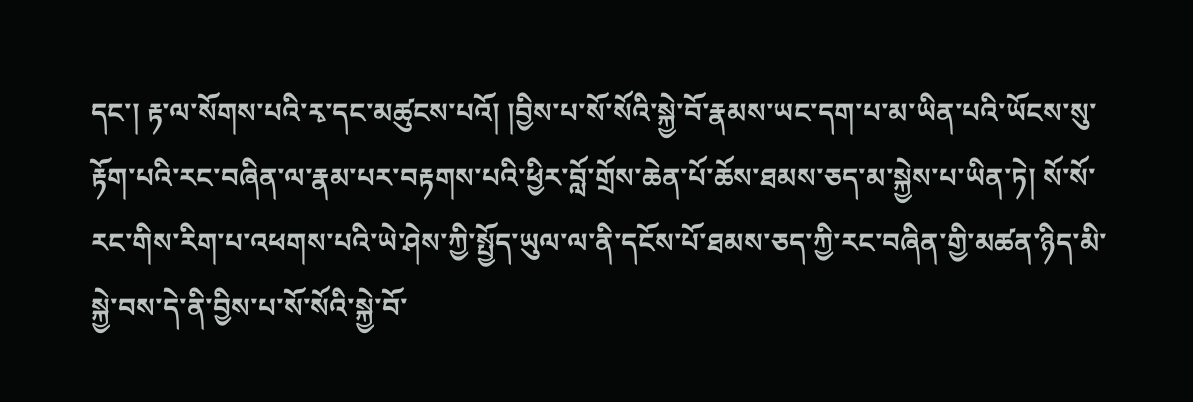དང་། རྟ་ལ་སོགས་པའི་རྭ་དང་མཚུངས་པའོ། །བྱིས་པ་སོ་སོའི་སྐྱེ་བོ་རྣམས་ཡང་དག་པ་མ་ཡིན་པའི་ཡོངས་སུ་རྟོག་པའི་རང་བཞིན་ལ་རྣམ་པར་བརྟགས་པའི་ཕྱིར་བློ་གྲོས་ཆེན་པོ་ཆོས་ཐམས་ཅད་མ་སྐྱེས་པ་ཡིན་ཏེ། སོ་སོ་རང་གིས་རིག་པ་འཕགས་པའི་ཡེ་ཤེས་ཀྱི་སྤྱོད་ཡུལ་ལ་ནི་དངོས་པོ་ཐམས་ཅད་ཀྱི་རང་བཞིན་གྱི་མཚན་ཉིད་མི་སྐྱེ་བས་དེ་ནི་བྱིས་པ་སོ་སོའི་སྐྱེ་བོ་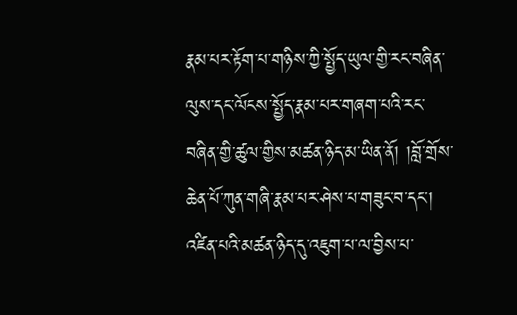རྣམ་པར་རྟོག་པ་གཉིས་ཀྱི་སྤྱོད་ཡུལ་གྱི་རང་བཞིན་ལུས་དང་ལོངས་སྤྱོད་རྣམ་པར་གཞག་པའི་རང་བཞིན་གྱི་ཚུལ་གྱིས་མཚན་ཉིད་མ་ཡིན་ནོ། །བློ་གྲོས་ཆེན་པོ་ཀུན་གཞི་རྣམ་པར་ཤེས་པ་གཟུང་བ་དང་། འཛིན་པའི་མཚན་ཉིད་དུ་འཇུག་པ་ལ་བྱིས་པ་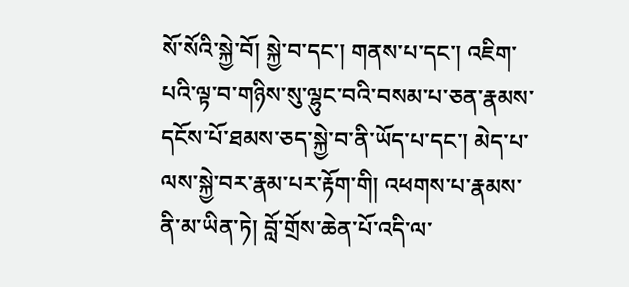སོ་སོའི་སྐྱེ་བོ། སྐྱེ་བ་དང་། གནས་པ་དང་། འཇིག་པའི་ལྟ་བ་གཉིས་སུ་ལྷུང་བའི་བསམ་པ་ཅན་རྣམས་དངོས་པོ་ཐམས་ཅད་སྐྱེ་བ་ནི་ཡོད་པ་དང་། མེད་པ་ལས་སྐྱེ་བར་རྣམ་པར་རྟོག་གི། འཕགས་པ་རྣམས་ནི་མ་ཡིན་ཏེ། བློ་གྲོས་ཆེན་པོ་འདི་ལ་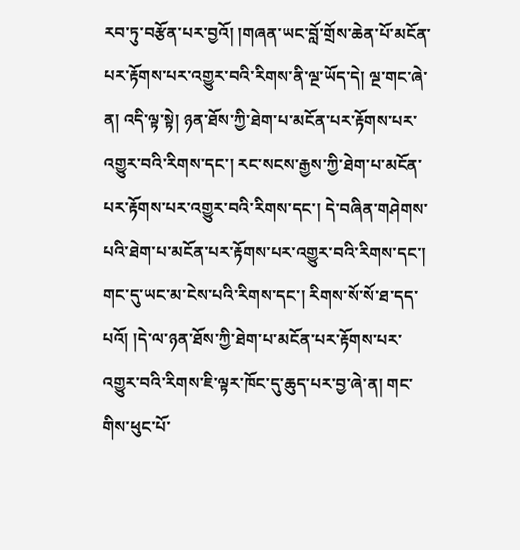རབ་ཏུ་བརྩོན་པར་བྱའོ། །གཞན་ཡང་བློ་གྲོས་ཆེན་པོ་མངོན་པར་རྟོགས་པར་འགྱུར་བའི་རིགས་ནི་ལྔ་ཡོད་དེ། ལྔ་གང་ཞེ་ན། འདི་ལྟ་སྟེ། ཉན་ཐོས་ཀྱི་ཐེག་པ་མངོན་པར་རྟོགས་པར་འགྱུར་བའི་རིགས་དང་། རང་སངས་རྒྱས་ཀྱི་ཐེག་པ་མངོན་པར་རྟོགས་པར་འགྱུར་བའི་རིགས་དང་། དེ་བཞིན་གཤེགས་པའི་ཐེག་པ་མངོན་པར་རྟོགས་པར་འགྱུར་བའི་རིགས་དང་། གང་དུ་ཡང་མ་ངེས་པའི་རིགས་དང་། རིགས་སོ་སོ་ཐ་དད་པའོ། །དེ་ལ་ཉན་ཐོས་ཀྱི་ཐེག་པ་མངོན་པར་རྟོགས་པར་འགྱུར་བའི་རིགས་ཇི་ལྟར་ཁོང་དུ་ཆུད་པར་བྱ་ཞེ་ན། གང་གིས་ཕུང་པོ་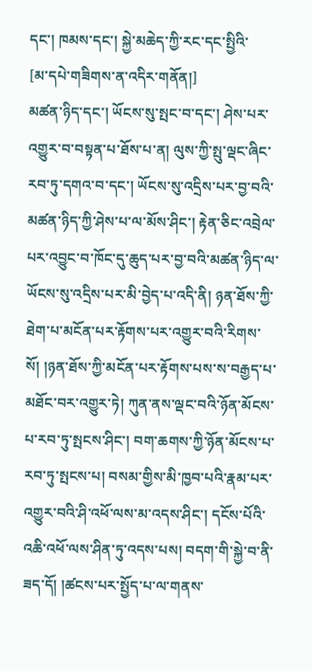དང་། ཁམས་དང་། སྐྱེ་མཆེད་ཀྱི་རང་དང་སྤྱིའི་
[མ་དཔེ་གཟིགས་ན་འདིར་གནོན།]
མཚན་ཉིད་དང་། ཡོངས་སུ་སྤང་བ་དང་། ཤེས་པར་འགྱུར་བ་བསྟན་པ་ཐོས་པ་ན། ལུས་ཀྱི་སྤུ་ལྡང་ཞིང་རབ་ཏུ་དགའ་བ་དང་། ཡོངས་སུ་འདྲིས་པར་བྱ་བའི་མཚན་ཉིད་ཀྱི་ཤེས་པ་ལ་མོས་ཤིང་། རྟེན་ཅིང་འབྲེལ་པར་འབྱུང་བ་ཁོང་དུ་ཆུད་པར་བྱ་བའི་མཚན་ཉིད་ལ་ཡོངས་སུ་འདྲིས་པར་མི་བྱེད་པ་འདི་ནི། ཉན་ཐོས་ཀྱི་ཐེག་པ་མངོན་པར་རྟོགས་པར་འགྱུར་བའི་རིགས་སོ། །ཉན་ཐོས་ཀྱི་མངོན་པར་རྟོགས་པས་ས་བརྒྱད་པ་མཐོང་བར་འགྱུར་ཏེ། ཀུན་ནས་ལྡང་བའི་ཉོན་མོངས་པ་རབ་ཏུ་སྤངས་ཤིང་། བག་ཆགས་ཀྱི་ཉོན་མོངས་པ་རབ་ཏུ་སྤངས་པ། བསམ་གྱིས་མི་ཁྱབ་པའི་རྣམ་པར་འགྱུར་བའི་ཤི་འཕོ་ལས་མ་འདས་ཤིང་། དངོས་པོའི་འཆི་འཕོ་ལས་ཤིན་ཏུ་འདས་པས། བདག་གི་སྐྱེ་བ་ནི་ཟད་དོ། །ཚངས་པར་སྤྱོད་པ་ལ་གནས་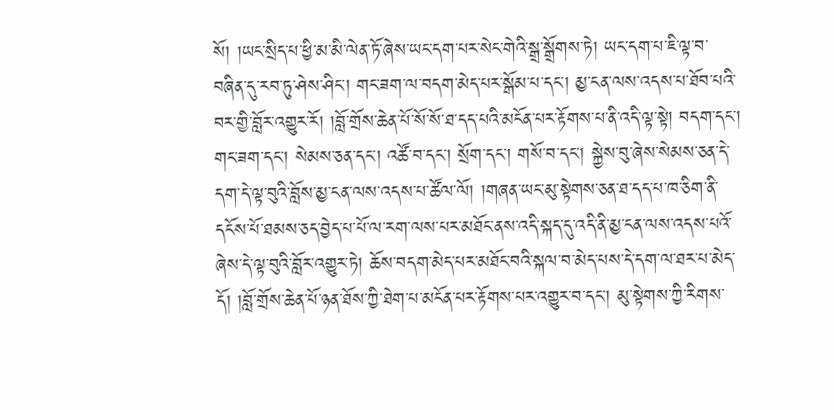སོ། །ཡང་སྲིད་པ་ཕྱི་མ་མི་ལེན་ཏོ་ཞེས་ཡང་དག་པར་སེང་གེའི་སྒྲ་སྒྲོགས་ཏེ། ཡང་དག་པ་ཇི་ལྟ་བ་བཞིན་དུ་རབ་ཏུ་ཤེས་ཤིང་། གང་ཟག་ལ་བདག་མེད་པར་སྒོམ་པ་དང་། མྱ་ངན་ལས་འདས་པ་ཐོབ་པའི་བར་གྱི་བློར་འགྱུར་རོ། །བློ་གྲོས་ཆེན་པོ་སོ་སོ་ཐ་དད་པའི་མངོན་པར་རྟོགས་པ་ནི་འདི་ལྟ་སྟེ། བདག་དང་། གང་ཟག་དང་། སེམས་ཅན་དང་། འཚོ་བ་དང་། སྲོག་དང་། གསོ་བ་དང་། སྐྱེས་བུ་ཞེས་སེམས་ཅན་དེ་དག་དེ་ལྟ་བུའི་བློས་མྱ་ངན་ལས་འདས་པ་ཚོལ་ལོ། །གཞན་ཡང་མུ་སྟེགས་ཅན་ཐ་དད་པ་ཁ་ཅིག་ནི་དངོས་པོ་ཐམས་ཅད་བྱེད་པ་པོ་ལ་རག་ལས་པར་མཐོང་ནས་འདི་སྐད་དུ་འདི་ནི་མྱ་ངན་ལས་འདས་པའོ་ཞེས་དེ་ལྟ་བུའི་བློར་འགྱུར་ཏེ། ཆོས་བདག་མེད་པར་མཐོང་བའི་སྐལ་བ་མེད་པས་དེ་དག་ལ་ཐར་པ་མེད་དོ། །བློ་གྲོས་ཆེན་པོ་ཉན་ཐོས་ཀྱི་ཐེག་པ་མངོན་པར་རྟོགས་པར་འགྱུར་བ་དང་། མུ་སྟེགས་ཀྱི་རིགས་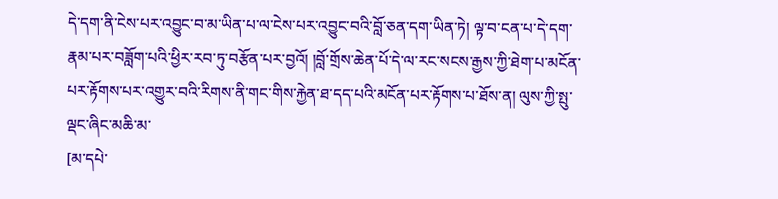དེ་དག་ནི་ངེས་པར་འབྱུང་བ་མ་ཡིན་པ་ལ་ངེས་པར་འབྱུང་བའི་བློ་ཅན་དག་ཡིན་ཏེ། ལྟ་བ་ངན་པ་དེ་དག་རྣམ་པར་བཟློག་པའི་ཕྱིར་རབ་ཏུ་བརྩོན་པར་བྱའོ། །བློ་གྲོས་ཆེན་པོ་དེ་ལ་རང་སངས་རྒྱས་ཀྱི་ཐེག་པ་མངོན་པར་རྟོགས་པར་འགྱུར་བའི་རིགས་ནི་གང་གིས་རྐྱེན་ཐ་དད་པའི་མངོན་པར་རྟོགས་པ་ཐོས་ན། ལུས་ཀྱི་སྤུ་ལྡང་ཞིང་མཆི་མ་
[མ་དཔེ་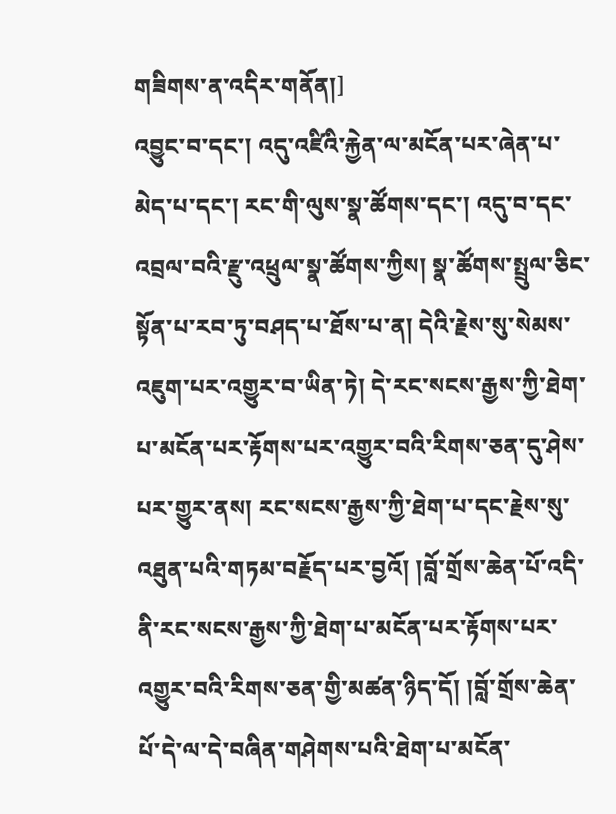གཟིགས་ན་འདིར་གནོན།]
འབྱུང་བ་དང་། འདུ་འཛིའི་རྐྱེན་ལ་མངོན་པར་ཞེན་པ་མེད་པ་དང་། རང་གི་ལུས་སྣ་ཚོགས་དང་། འདུ་བ་དང་འབྲལ་བའི་རྫུ་འཕྲུལ་སྣ་ཚོགས་ཀྱིས། སྣ་ཚོགས་སྤྲུལ་ཅིང་སྟོན་པ་རབ་ཏུ་བཤད་པ་ཐོས་པ་ན། དེའི་རྗེས་སུ་སེམས་འཇུག་པར་འགྱུར་བ་ཡིན་ཏེ། དེ་རང་སངས་རྒྱས་ཀྱི་ཐེག་པ་མངོན་པར་རྟོགས་པར་འགྱུར་བའི་རིགས་ཅན་དུ་ཤེས་པར་གྱུར་ནས། རང་སངས་རྒྱས་ཀྱི་ཐེག་པ་དང་རྗེས་སུ་འཐུན་པའི་གཏམ་བརྗོད་པར་བྱའོ། །བློ་གྲོས་ཆེན་པོ་འདི་ནི་རང་སངས་རྒྱས་ཀྱི་ཐེག་པ་མངོན་པར་རྟོགས་པར་འགྱུར་བའི་རིགས་ཅན་གྱི་མཚན་ཉིད་དོ། །བློ་གྲོས་ཆེན་པོ་དེ་ལ་དེ་བཞིན་གཤེགས་པའི་ཐེག་པ་མངོན་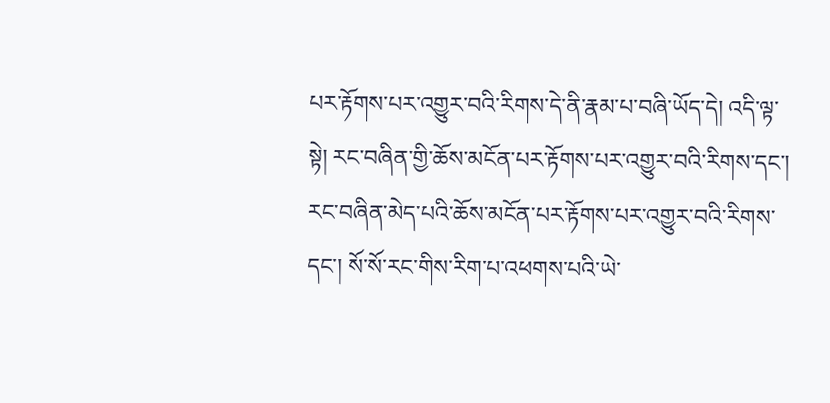པར་རྟོགས་པར་འགྱུར་བའི་རིགས་དེ་ནི་རྣམ་པ་བཞི་ཡོད་དེ། འདི་ལྟ་སྟེ། རང་བཞིན་གྱི་ཆོས་མངོན་པར་རྟོགས་པར་འགྱུར་བའི་རིགས་དང་། རང་བཞིན་མེད་པའི་ཆོས་མངོན་པར་རྟོགས་པར་འགྱུར་བའི་རིགས་དང་། སོ་སོ་རང་གིས་རིག་པ་འཕགས་པའི་ཡེ་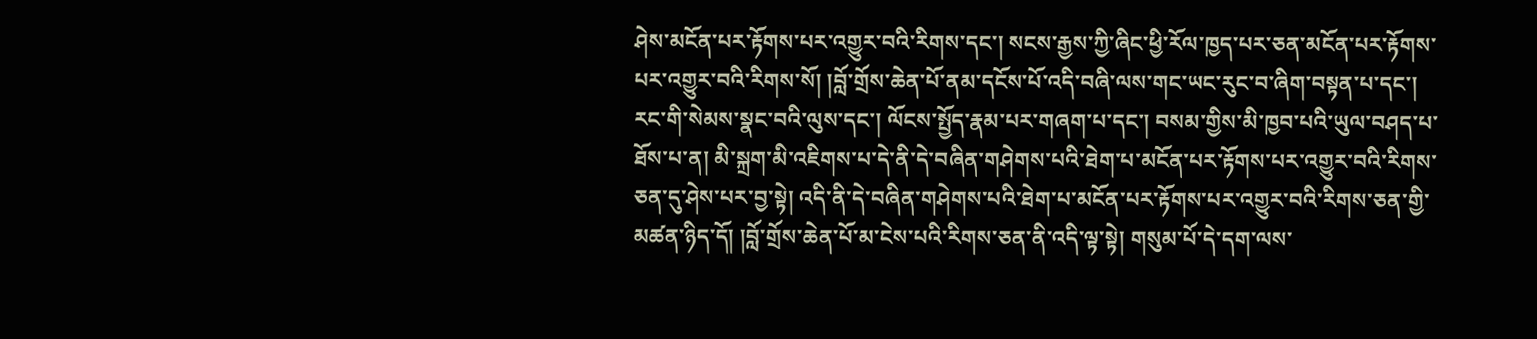ཤེས་མངོན་པར་རྟོགས་པར་འགྱུར་བའི་རིགས་དང་། སངས་རྒྱས་ཀྱི་ཞིང་ཕྱི་རོལ་ཁྱད་པར་ཅན་མངོན་པར་རྟོགས་པར་འགྱུར་བའི་རིགས་སོ། །བློ་གྲོས་ཆེན་པོ་ནམ་དངོས་པོ་འདི་བཞི་ལས་གང་ཡང་རུང་བ་ཞིག་བསྟན་པ་དང་། རང་གི་སེམས་སྣང་བའི་ལུས་དང་། ལོངས་སྤྱོད་རྣམ་པར་གཞག་པ་དང་། བསམ་གྱིས་མི་ཁྱབ་པའི་ཡུལ་བཤད་པ་ཐོས་པ་ན། མི་སྐྲག་མི་འཇིགས་པ་དེ་ནི་དེ་བཞིན་གཤེགས་པའི་ཐེག་པ་མངོན་པར་རྟོགས་པར་འགྱུར་བའི་རིགས་ཅན་དུ་ཤེས་པར་བྱ་སྟེ། འདི་ནི་དེ་བཞིན་གཤེགས་པའི་ཐེག་པ་མངོན་པར་རྟོགས་པར་འགྱུར་བའི་རིགས་ཅན་གྱི་མཚན་ཉིད་དོ། །བློ་གྲོས་ཆེན་པོ་མ་ངེས་པའི་རིགས་ཅན་ནི་འདི་ལྟ་སྟེ། གསུམ་པོ་དེ་དག་ལས་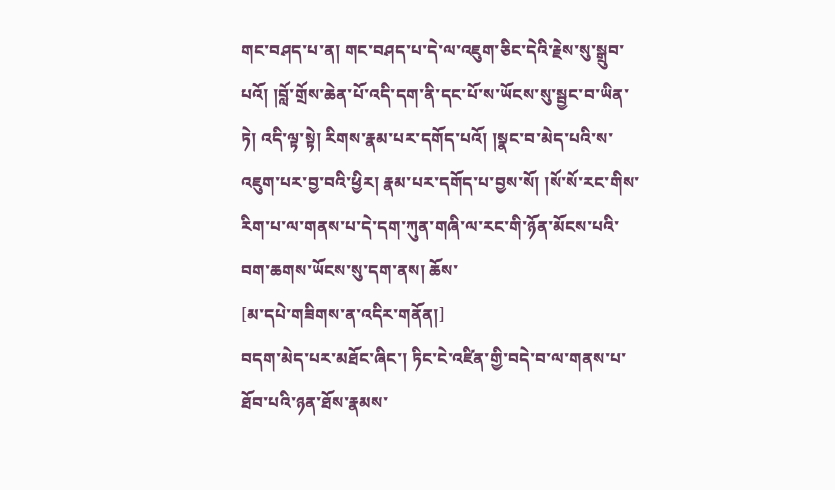གང་བཤད་པ་ན། གང་བཤད་པ་དེ་ལ་འཇུག་ཅིང་དེའི་རྗེས་སུ་སྒྲུབ་པའོ། །བློ་གྲོས་ཆེན་པོ་འདི་དག་ནི་དང་པོ་ས་ཡོངས་སུ་སྦྱང་བ་ཡིན་ཏེ། འདི་ལྟ་སྟེ། རིགས་རྣམ་པར་དགོད་པའོ། །སྣང་བ་མེད་པའི་ས་འཇུག་པར་བྱ་བའི་ཕྱིར། རྣམ་པར་དགོད་པ་བྱས་སོ། །སོ་སོ་རང་གིས་རིག་པ་ལ་གནས་པ་དེ་དག་ཀུན་གཞི་ལ་རང་གི་ཉོན་མོངས་པའི་བག་ཆགས་ཡོངས་སུ་དག་ནས། ཆོས་
[མ་དཔེ་གཟིགས་ན་འདིར་གནོན།]
བདག་མེད་པར་མཐོང་ཞིང་། ཏིང་ངེ་འཛིན་གྱི་བདེ་བ་ལ་གནས་པ་ཐོབ་པའི་ཉན་ཐོས་རྣམས་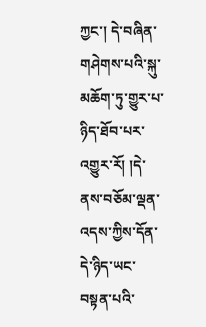ཀྱང་། དེ་བཞིན་གཤེགས་པའི་སྐུ་མཆོག་ཏུ་གྱུར་པ་ཉིད་ཐོབ་པར་འགྱུར་རོ། །དེ་ནས་བཅོམ་ལྡན་འདས་ཀྱིས་དོན་དེ་ཉིད་ཡང་བསྟན་པའི་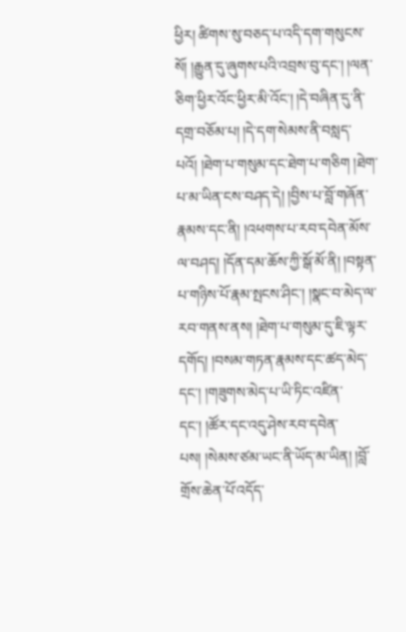ཕྱིར། ཚིགས་སུ་བཅད་པ་འདི་དག་གསུངས་སོ། །རྒྱུན་དུ་ཞུགས་པའི་འབྲས་བུ་དང་། །ལན་ཅིག་ཕྱིར་འོང་ཕྱིར་མི་འོང་། །དེ་བཞིན་དུ་ནི་དགྲ་བཅོམ་པ། །དེ་དག་སེམས་ནི་བསླད་པའོ། །ཐེག་པ་གསུམ་དང་ཐེག་པ་གཅིག །ཐེག་པ་མ་ཡིན་ངས་བཤད་དེ། །བྱིས་པ་བློ་གཞོན་རྣམས་དང་ནི། །འཕགས་པ་རབ་དབེན་མོས་ལ་བཤད། །དོན་དམ་ཆོས་ཀྱི་སྒོ་མོ་ནི། །བསྟན་པ་གཉིས་པོ་རྣམ་སྤངས་ཤིང་། །སྣང་བ་མེད་ལ་རབ་གནས་ནས། །ཐེག་པ་གསུམ་དུ་ཇི་ལྟར་དགོད། །བསམ་གཏན་རྣམས་དང་ཚད་མེད་དང་། །གཟུགས་མེད་པ་ཡི་ཏིང་འཛིན་དང་། །ཚོར་དང་འདུ་ཤེས་རབ་དབེན་པས། །སེམས་ཙམ་ཡང་ནི་ཡོད་མ་ཡིན། །བློ་གྲོས་ཆེན་པོ་འདོད་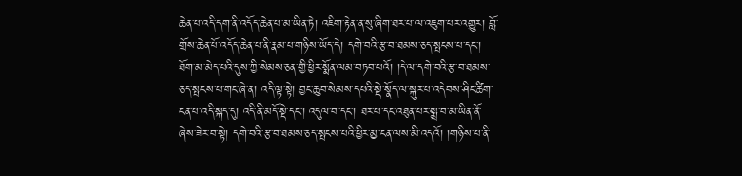ཆེན་པ་འདི་དག་ནི་འདོད་ཆེན་པ་མ་ཡིན་ཏེ། འཇིག་རྟེན་ན་སུ་ཞིག་ཐར་པ་ལ་འཇུག་པར་འགྱུར། བློ་གྲོས་ཆེན་པོ་འདོད་ཆེན་པ་ནི་རྣམ་པ་གཉིས་ཡོད་དེ། དགེ་བའི་རྩ་བ་ཐམས་ཅད་སྤངས་པ་དང་། ཐོག་མ་མེད་པའི་དུས་ཀྱི་སེམས་ཅན་གྱི་ཕྱིར་སྨོན་ལམ་བཏབ་པའོ། །དེ་ལ་དགེ་བའི་རྩ་བ་ཐམས་ཅད་སྤངས་པ་གང་ཞེ་ན། འདི་ལྟ་སྟེ། བྱང་ཆུབ་སེམས་དཔའི་སྡེ་སྣོད་ལ་སྐུར་པ་འདེབས་ཤིང་ཚིག་ངན་པ་འདི་སྐད་དུ། འདི་ནི་མདོ་སྡེ་དང་། འདུལ་བ་དང་། ཐར་པ་དང་འཐུན་པར་སྨྲ་བ་མ་ཡིན་ནོ་ཞེས་ཟེར་བ་སྟེ། དགེ་བའི་རྩ་བ་ཐམས་ཅད་སྤངས་པའི་ཕྱིར་མྱ་ངན་ལས་མི་འདའོ། །གཉིས་པ་ནི་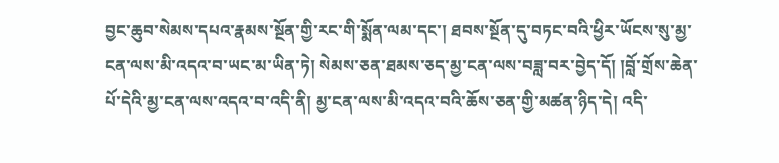བྱང་ཆུབ་སེམས་དཔའ་རྣམས་སྔོན་གྱི་རང་གི་སྨོན་ལམ་དང་། ཐབས་སྔོན་དུ་བཏང་བའི་ཕྱིར་ཡོངས་སུ་མྱ་ངན་ལས་མི་འདའ་བ་ཡང་མ་ཡིན་ཏེ། སེམས་ཅན་ཐམས་ཅད་མྱ་ངན་ལས་བཟླ་བར་བྱེད་དོ། །བློ་གྲོས་ཆེན་པོ་དེའི་མྱ་ངན་ལས་འདའ་བ་འདི་ནི། མྱ་ངན་ལས་མི་འདའ་བའི་ཆོས་ཅན་གྱི་མཚན་ཉིད་དེ། འདི་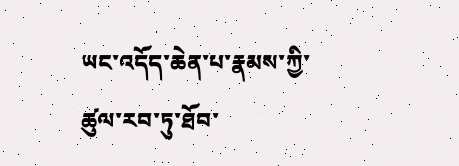ཡང་འདོད་ཆེན་པ་རྣམས་ཀྱི་ཚུལ་རབ་ཏུ་ཐོབ་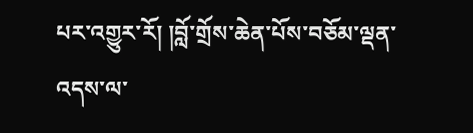པར་འགྱུར་རོ། །བློ་གྲོས་ཆེན་པོས་བཅོམ་ལྡན་འདས་ལ་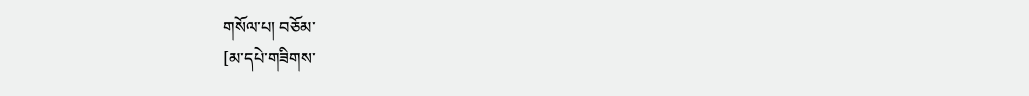གསོལ་པ། བཅོམ་
[མ་དཔེ་གཟིགས་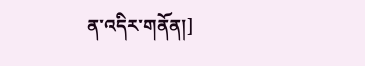ན་འདིར་གནོན།]